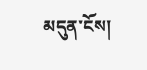མདུན་ངོས།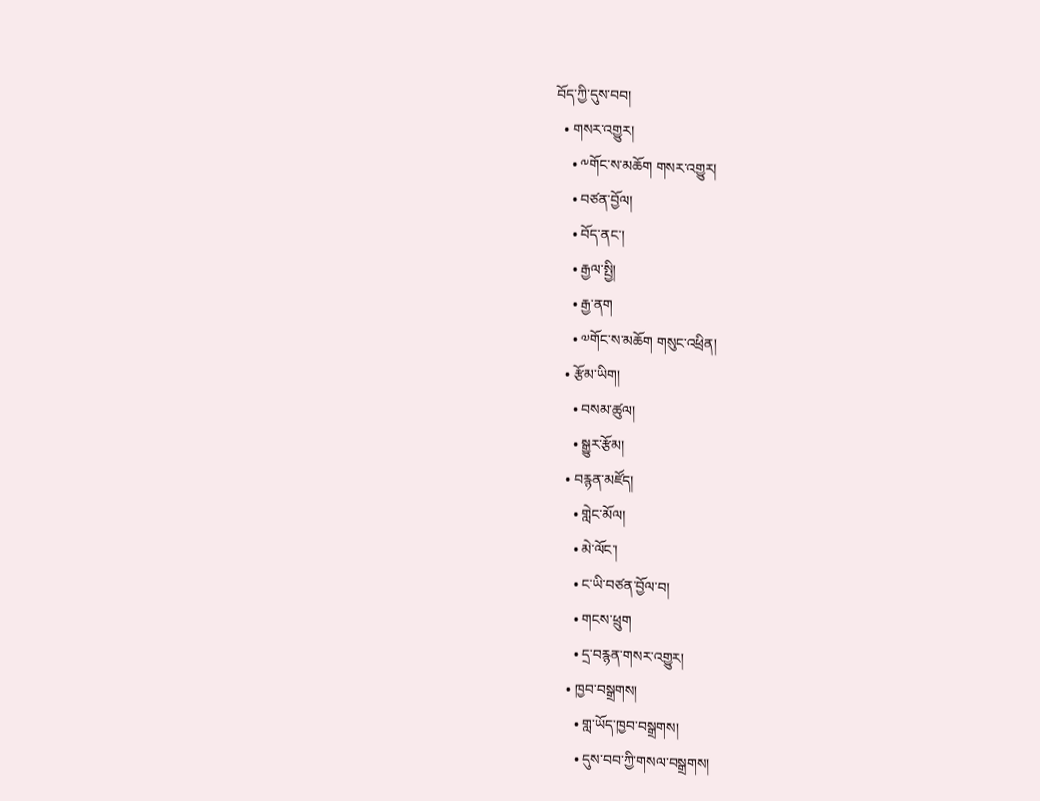བོད་ཀྱི་དུས་བབ།
  • གསར་འགྱུར།
    • ༸གོང་ས་མཆོག གསར་འགྱུར།
    • བཙན་བྱོལ།
    • བོད་ནང་།
    • རྒྱལ་སྤྱི།
    • རྒྱ་ནག
    • ༧གོང་ས་མཆོག གསུང་འཕྲིན།
  • རྩོམ་ཡིག།
    • བསམ་ཚུལ།
    • སྒྱུར་རྩོམ།
  • བརྙན་མཛོད།
    • གླེང་མོལ།
    • མེ་ལོང་།
    • ང་ཡི་བཙན་བྱོལ་བ།
    • གངས་ཕྲུག
    • དྲ་བརྙན་གསར་འགྱུར།
  • ཁྱབ་བསྒྲགས།
    • གླ་ཡོད་ཁྱབ་བསྒྲགས།
    • དུས་བབ་ཀྱི་གསལ་བསྒྲགས།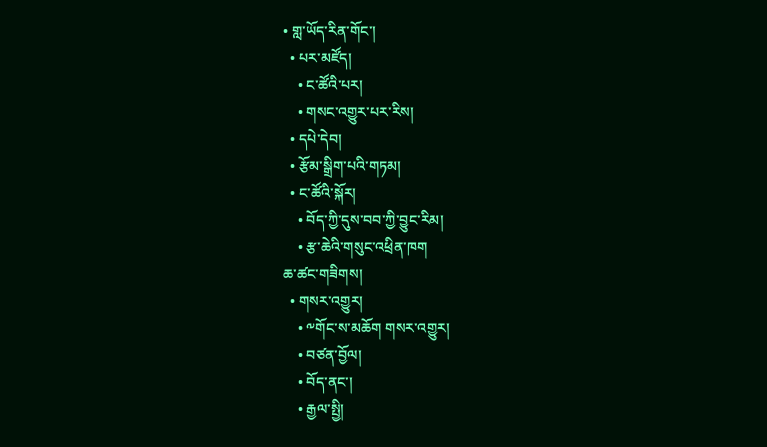• གླ་ཡོད་རིན་གོང་།
  • པར་མཛོད།
    • ང་ཚོའི་པར།
    • གསང་འགྱུར་པར་རིས།
  • དཔེ་དེབ།
  • རྩོམ་སྒྲིག་པའི་གཏམ།
  • ང་ཚོའི་སྐོར།
    • བོད་ཀྱི་དུས་བབ་ཀྱི་བྱུང་རིམ།
    • རྩ་ཆེའི་གསུང་འཕྲིན་ཁག
ཆ་ཚང་གཟིགས།
  • གསར་འགྱུར།
    • ༸གོང་ས་མཆོག གསར་འགྱུར།
    • བཙན་བྱོལ།
    • བོད་ནང་།
    • རྒྱལ་སྤྱི།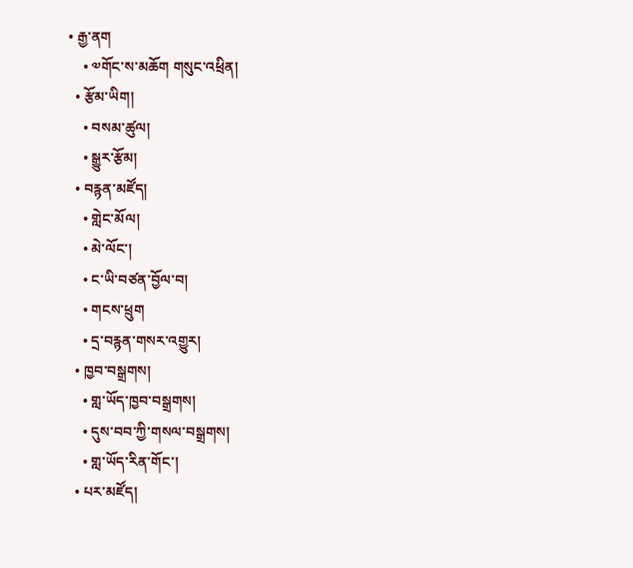• རྒྱ་ནག
    • ༧གོང་ས་མཆོག གསུང་འཕྲིན།
  • རྩོམ་ཡིག།
    • བསམ་ཚུལ།
    • སྒྱུར་རྩོམ།
  • བརྙན་མཛོད།
    • གླེང་མོལ།
    • མེ་ལོང་།
    • ང་ཡི་བཙན་བྱོལ་བ།
    • གངས་ཕྲུག
    • དྲ་བརྙན་གསར་འགྱུར།
  • ཁྱབ་བསྒྲགས།
    • གླ་ཡོད་ཁྱབ་བསྒྲགས།
    • དུས་བབ་ཀྱི་གསལ་བསྒྲགས།
    • གླ་ཡོད་རིན་གོང་།
  • པར་མཛོད།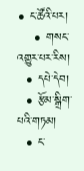• ང་ཚོའི་པར།
    • གསང་འགྱུར་པར་རིས།
  • དཔེ་དེབ།
  • རྩོམ་སྒྲིག་པའི་གཏམ།
  • ང་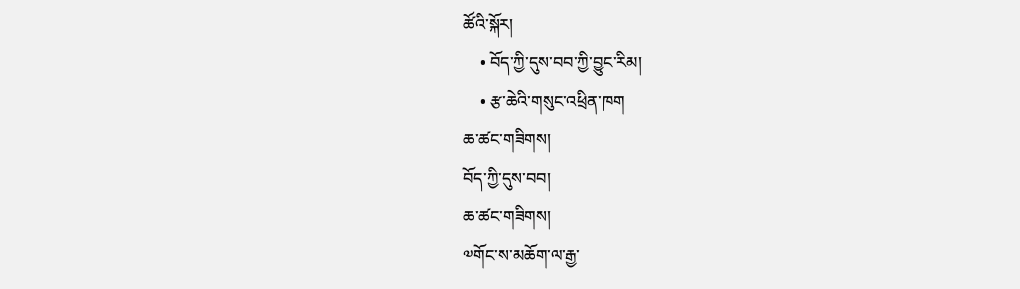ཚོའི་སྐོར།
    • བོད་ཀྱི་དུས་བབ་ཀྱི་བྱུང་རིམ།
    • རྩ་ཆེའི་གསུང་འཕྲིན་ཁག
ཆ་ཚང་གཟིགས།
བོད་ཀྱི་དུས་བབ།
ཆ་ཚང་གཟིགས།
༧གོང་ས་མཆོག་ལ་རྒྱ་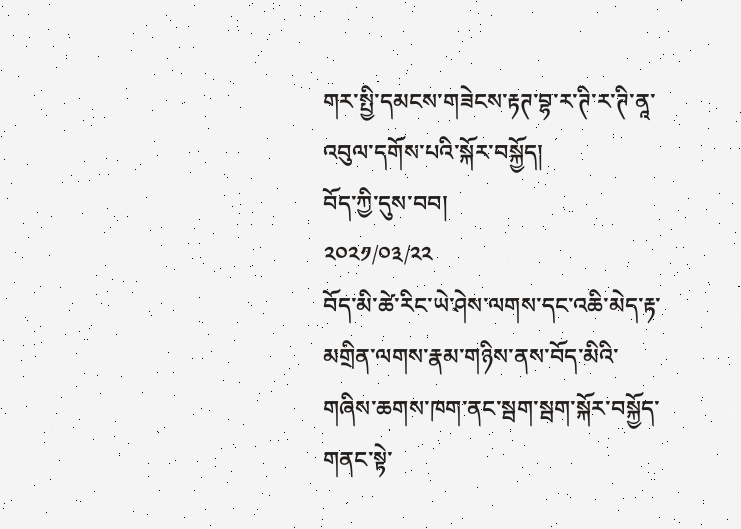གར་སྤྱི་དམངས་གཟེངས་རྟཊ་བྷ་ར་ཊི་ར་ཊི་ནཱ་འབུལ་དགོས་པའི་སྐོར་བསྐྱོད།
བོད་ཀྱི་དུས་བབ།
༢༠༢༡/༠༣/༢༢
བོད་མི་ཚེ་རིང་ཡེ་ཤེས་ལགས་དང་འཆི་མེད་རྟ་མགྲིན་ལགས་རྣམ་གཉིས་ནས་བོད་མིའི་གཞིས་ཆགས་ཁག་ནང་སྦག་སྦག་སྐོར་བསྐྱོད་གནང་སྟེ་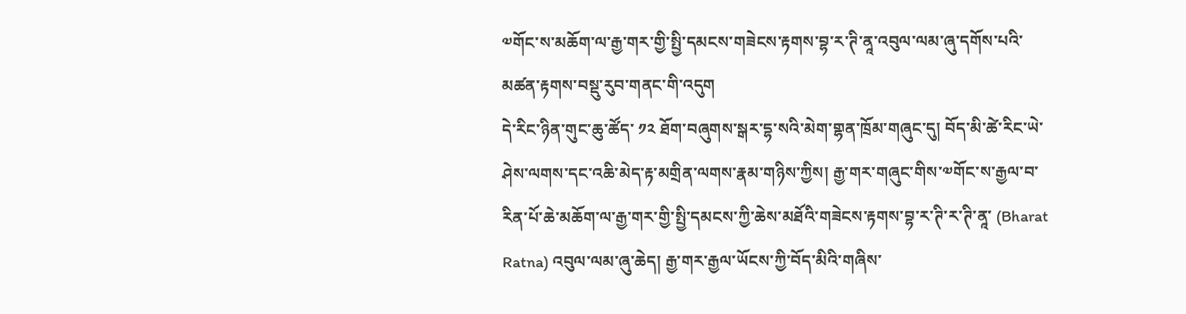༧གོང་ས་མཆོག་ལ་རྒྱ་གར་གྱི་སྤྱི་དམངས་གཟེངས་རྟགས་བྷ་ར་ཊི་ནཱ་འབུལ་ལམ་ཞུ་དགོས་པའི་མཚན་རྟགས་བསྡུ་རུབ་གནང་གི་འདུག
དེ་རིང་ཉིན་གུང་ཆུ་ཚོད་ ༡༢ ཐོག་བཞུགས་སྒར་དྷ་སའི་མེག་གྷན་ཁྲོམ་གཞུང་དུ། བོད་མི་ཚེ་རིང་ཡེ་ཤེས་ལགས་དང་འཆི་མེད་རྟ་མགྲིན་ལགས་རྣམ་གཉིས་ཀྱིས། རྒྱ་གར་གཞུང་གིས་༧གོང་ས་རྒྱལ་བ་རིན་པོ་ཆེ་མཆོག་ལ་རྒྱ་གར་གྱི་སྤྱི་དམངས་ཀྱི་ཆེས་མཐོའི་གཟེངས་རྟགས་བྷ་ར་ཊི་ར་ཊི་ནཱ་ (Bharat Ratna) འབུལ་ལམ་ཞུ་ཆེད། རྒྱ་གར་རྒྱལ་ཡོངས་ཀྱི་བོད་མིའི་གཞིས་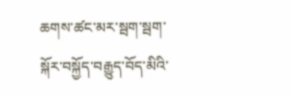ཆགས་ཚང་མར་སྦག་སྦག་སྐོར་བསྐྱོད་བརྒྱུད་བོད་མིའི་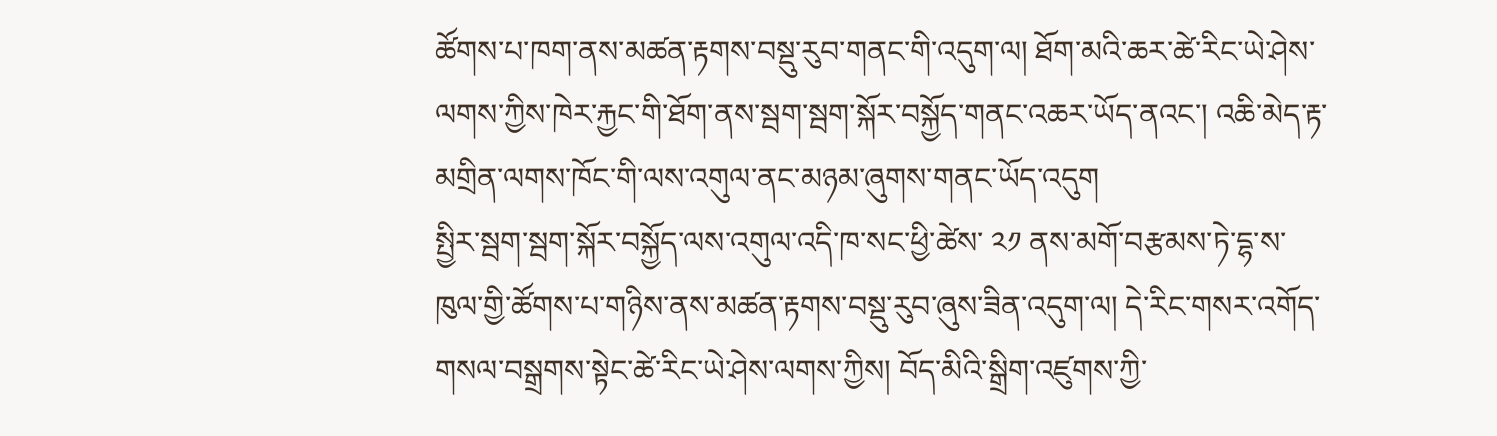ཚོགས་པ་ཁག་ནས་མཚན་རྟགས་བསྡུ་རུབ་གནང་གི་འདུག་ལ། ཐོག་མའི་ཆར་ཚེ་རིང་ཡེ་ཤེས་ལགས་ཀྱིས་ཁེར་རྐྱང་གི་ཐོག་ནས་སྦག་སྦག་སྐོར་བསྐྱོད་གནང་འཆར་ཡོད་ནའང་། འཆི་མེད་རྟ་མགྲིན་ལགས་ཁོང་གི་ལས་འགུལ་ནང་མཉམ་ཞུགས་གནང་ཡོད་འདུག
སྤྱིར་སྦག་སྦག་སྐོར་བསྐྱོད་ལས་འགུལ་འདི་ཁ་སང་ཕྱི་ཚེས་ ༢༡ ནས་མགོ་བརྩམས་ཏེ་དྷ་ས་ཁུལ་གྱི་ཚོགས་པ་གཉིས་ནས་མཚན་རྟགས་བསྡུ་རུབ་ཞུས་ཟིན་འདུག་ལ། དེ་རིང་གསར་འགོད་གསལ་བསྒྲགས་སྟེང་ཚེ་རིང་ཡེ་ཤེས་ལགས་ཀྱིས། བོད་མིའི་སྒྲིག་འཛུགས་ཀྱི་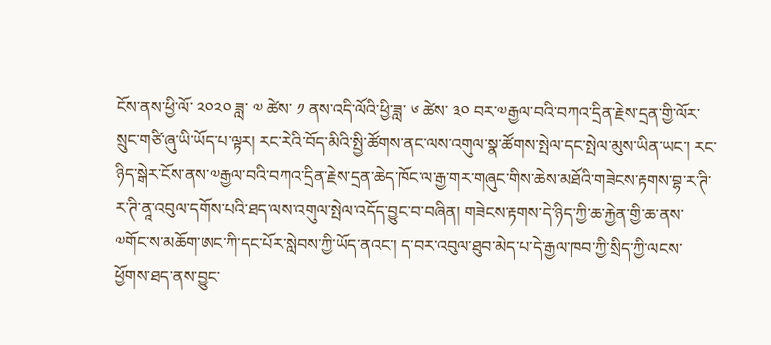ངོས་ནས་ཕྱི་ལོ་ ༢༠༢༠ ཟླ་ ༧ ཚེས་ ༡ ནས་འདི་ལོའི་ཕྱི་ཟླ་ ༦ ཚེས་ ༣༠ བར་༧རྒྱལ་བའི་བཀའ་དྲིན་རྗེས་དྲན་གྱི་ལོར་སྲུང་གཙི་ཞུ་ཡི་ཡོད་པ་ལྟར། རང་རེའི་བོད་མིའི་སྤྱི་ཚོགས་ནང་ལས་འགུལ་སྣ་ཚོགས་སྤེལ་དང་སྤེལ་མུས་ཡིན་ཡང་། རང་ཉིད་སྒེར་ངོས་ནས་༧རྒྱལ་བའི་བཀའ་དྲིན་རྗེས་དྲན་ཆེད་ཁོང་ལ་རྒྱ་གར་གཞུང་གིས་ཆེས་མཐོའི་གཟེངས་རྟགས་བྷ་ར་ཊི་ར་ཊི་ནཱ་འབུལ་དགོས་པའི་ཐད་ལས་འགུལ་སྤེལ་འདོད་བྱུང་བ་བཞིན། གཟེངས་རྟགས་དེ་ཉིད་ཀྱི་ཆ་རྐྱེན་གྱི་ཆ་ནས་༧གོང་ས་མཆོག་ཨང་ཀི་དང་པོར་སླེབས་ཀྱི་ཡོད་ནའང་། ད་བར་འབུལ་ཐུབ་མེད་པ་དེ་རྒྱལ་ཁབ་ཀྱི་སྲིད་ཀྱི་ལངས་ཕྱོགས་ཐད་ནས་བྱུང་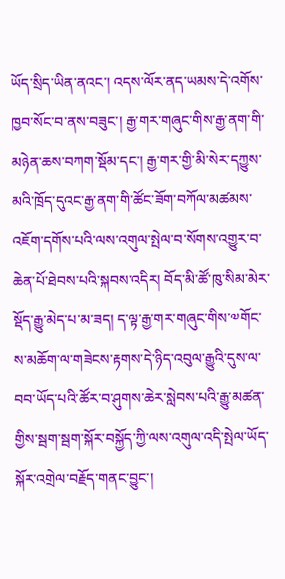ཡོད་སྲིད་ཡིན་ནའང་། འདས་ལོར་ནད་ཡམས་དེ་འགོས་ཁྱབ་སོང་བ་ནས་བཟུང་། རྒྱ་གར་གཞུང་གིས་རྒྱ་ནག་གི་མཉེན་ཆས་བཀག་སྡོམ་དང་། རྒྱ་གར་གྱི་མི་སེར་དཀྱུས་མའི་ཁྲོད་དུའང་རྒྱ་ནག་གི་ཚོང་ཟོག་བཀོལ་མཚམས་འཇོག་དགོས་པའི་ལས་འགུལ་སྤེལ་བ་སོགས་འགྱུར་བ་ཆེན་པོ་ཐེབས་པའི་སྐབས་འདིར། བོད་མི་ཚོ་ཁུ་སིམ་མེར་སྡོད་རྒྱུ་མེད་པ་མ་ཟད། ད་ལྟ་རྒྱ་གར་གཞུང་གིས་༧གོང་ས་མཆོག་ལ་གཟེངས་རྟགས་དེ་ཉིད་འབུལ་རྒྱུའི་དུས་ལ་བབ་ཡོད་པའི་ཚོར་བ་ཤུགས་ཆེར་སླེབས་པའི་རྒྱུ་མཚན་གྱིས་སྦག་སྦག་སྐོར་བསྐྱོད་ཀྱི་ལས་འགུལ་འདི་སྤེལ་ཡོད་སྐོར་འགྲེལ་བརྗོད་གནང་བྱུང་།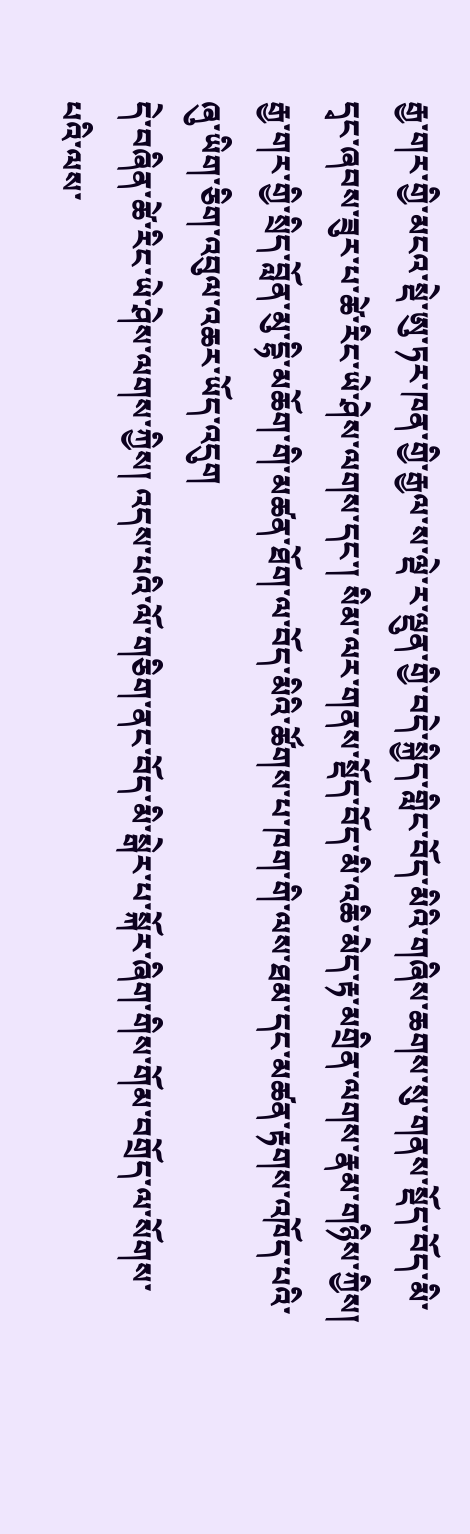རྒྱ་གར་གྱི་མངའ་སྡེ་ཨུ་ཏར་ཁན་གྱི་རྒྱལ་ས་ལྡེ་ར་ལྡུན་གྱི་བདེ་སྐྱིད་གླིང་བོད་མིའི་གཞིས་ཆགས་སུ་གནས་སྡོད་བོད་མི་དྭང་ཞབས་ཟུར་པ་ཚེ་རིང་ཡེ་ཤེས་ལགས་དང་། སིམ་ལར་གནས་སྡོད་བོད་མི་འཆི་མེད་རྟ་མགྲིན་ལགས་རྣམ་གཉིས་ཀྱིས། རྒྱ་གར་གྱི་སྲིད་བློན་མུ་དྷི་མཆོག་གི་མཚན་ཐོག་ལ་བོད་མིའི་ཚོགས་པ་ཁག་གི་ལས་ཐམ་དང་མཚན་རྟགས་འཁོད་པའི་ཞུ་ཡིག་ཅིག་འབུལ་འཆར་ཡོད་འདུག
དེ་བཞིན་ཚེ་རིང་ཡེ་ཤེས་ལགས་ཀྱིས། འདས་པའི་ལོ་གཅིག་ནང་བོད་མི་སྒེར་པ་སྐོར་ཞིག་གིས་གོམ་བགྲོད་ལ་སོགས་པའི་ལས་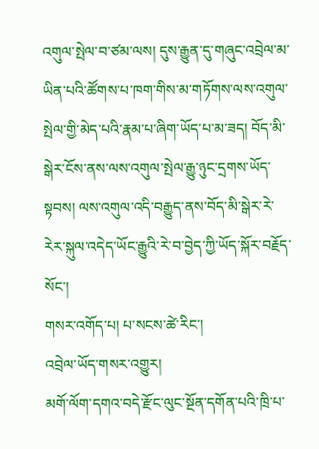འགུལ་སྤེལ་བ་ཙམ་ལས། དུས་རྒྱུན་དུ་གཞུང་འབྲེལ་མ་ཡིན་པའི་ཚོགས་པ་ཁག་གིས་མ་གཏོགས་ལས་འགུལ་སྤེལ་གྱི་མེད་པའི་རྣམ་པ་ཞིག་ཡོད་པ་མ་ཟད། བོད་མི་སྒེར་ངོས་ནས་ལས་འགུལ་སྤེལ་རྒྱུ་ཉུང་དྲགས་ཡོད་སྟབས། ལས་འགུལ་འདི་བརྒྱུད་ནས་བོད་མི་སྒེར་རེ་རེར་སྐུལ་འདེད་ཡོང་རྒྱུའི་རེ་བ་བྱེད་ཀྱི་ཡོད་སྐོར་བརྗོད་སོང་།
གསར་འགོད་པ། པ་སངས་ཚེ་རིང་།
འབྲེལ་ཡོད་གསར་འགྱུར།
མགོ་ལོག་དགའ་བདེ་རྫོང་ལུང་སྔོན་དགོན་པའི་ཁྲི་པ་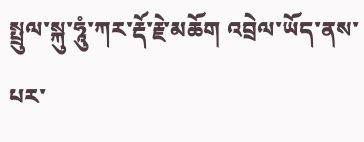སྤྲུལ་སྐུ་ཧཱུཾ་ཀར་རྡོ་རྗེ་མཆོག འབྲེལ་ཡོད་ནས་པར་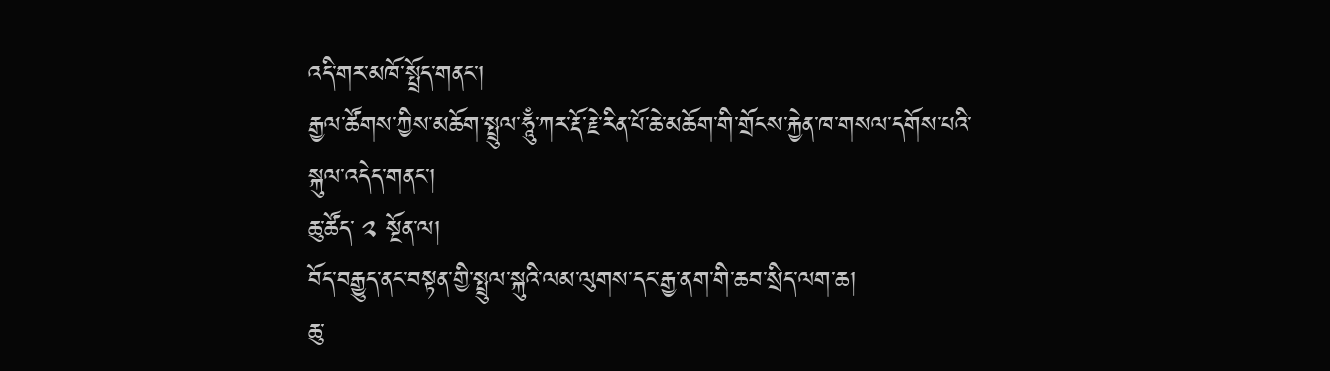འདི་གར་མཁོ་སྤྲོད་གནང་།
རྒྱལ་ཚོགས་ཀྱིས་མཆོག་སྤྲུལ་ཧཱུྃ་ཀར་རྡོ་རྗེ་རིན་པོ་ཆེ་མཆོག་གི་གྲོངས་རྐྱེན་ཁ་གསལ་དགོས་པའི་སྐུལ་འདེད་གནང་།
ཆུ་ཚོད་ ༢ སྔོན་ལ།
བོད་བརྒྱུད་ནང་བསྟན་གྱི་སྤྲུལ་སྐུའི་ལམ་ལུགས་དང་རྒྱ་ནག་གི་ཆབ་སྲིད་ལག་ཆ།
ཆུ་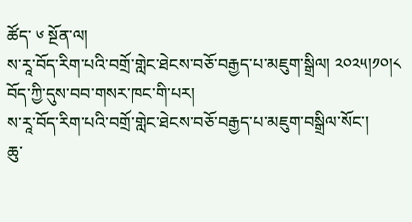ཚོད་ ༦ སྔོན་ལ།
ས་རཱ་བོད་རིག་པའི་བགྲོ་གླེང་ཐེངས་བཅོ་བརྒྱད་པ་མཇུག་སྒྲིལ། ༢༠༢༥།༡༠།༨ བོད་ཀྱི་དུས་བབ་གསར་ཁང་གི་པར།
ས་རཱ་བོད་རིག་པའི་བགྲོ་གླེང་ཐེངས་བཅོ་བརྒྱད་པ་མཇུག་བསྒྲིལ་སོང་།
ཆུ་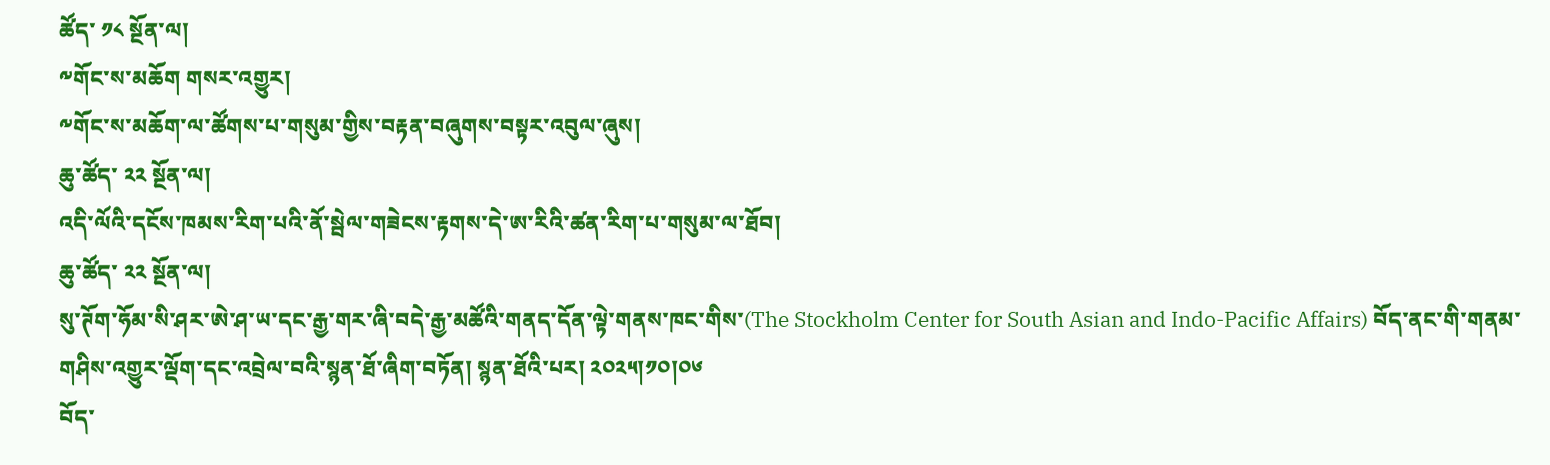ཚོད་ ༡༨ སྔོན་ལ།
༸གོང་ས་མཆོག གསར་འགྱུར།
༸གོང་ས་མཆོག་ལ་ཚོགས་པ་གསུམ་གྱིས་བརྟན་བཞུགས་བསྟར་འབུལ་ཞུས།
ཆུ་ཚོད་ ༢༢ སྔོན་ལ།
འདི་ལོའི་དངོས་ཁམས་རིག་པའི་ནོ་སྦེལ་གཟེངས་རྟགས་དེ་ཨ་རིའི་ཚན་རིག་པ་གསུམ་ལ་ཐོབ།
ཆུ་ཚོད་ ༢༢ སྔོན་ལ།
སུ་ཊོག་ཧོམ་སི་ཤར་ཨེ་ཤ་ཡ་དང་རྒྱ་གར་ཞི་བདེ་རྒྱ་མཚོའི་གནད་དོན་ལྟེ་གནས་ཁང་གིས་(The Stockholm Center for South Asian and Indo-Pacific Affairs) བོད་ནང་གི་གནམ་གཤིས་འགྱུར་ལྡོག་དང་འབྲེལ་བའི་སྙན་ཐོ་ཞིག་བཏོན། སྙན་ཐོའི་པར། ༢༠༢༥།༡༠།༠༦
བོད་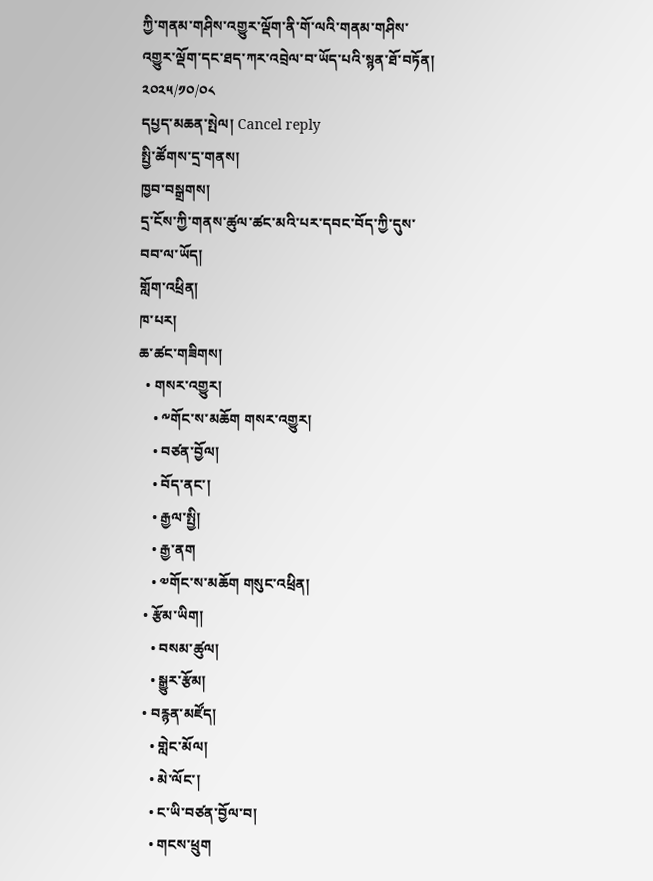ཀྱི་གནམ་གཤིས་འགྱུར་ལྡོག་ནི་གོ་ལའི་གནམ་གཤིས་འགྱུར་ལྡོག་དང་ཐད་ཀར་འབྲེལ་བ་ཡོད་པའི་སྙན་ཐོ་བཏོན།
༢༠༢༥/༡༠/༠༨
དཔྱད་མཆན་སྤེལ། Cancel reply
སྤྱི་ཚོགས་དྲ་གནས།
ཁྱབ་བསྒྲགས།
དྲ་ངོས་ཀྱི་གནས་ཚུལ་ཚང་མའི་པར་དབང་བོད་ཀྱི་དུས་བབ་ལ་ཡོད།
གློག་འཕྲིན།
ཁ་པར།
ཆ་ཚང་གཟིགས།
  • གསར་འགྱུར།
    • ༸གོང་ས་མཆོག གསར་འགྱུར།
    • བཙན་བྱོལ།
    • བོད་ནང་།
    • རྒྱལ་སྤྱི།
    • རྒྱ་ནག
    • ༧གོང་ས་མཆོག གསུང་འཕྲིན།
  • རྩོམ་ཡིག།
    • བསམ་ཚུལ།
    • སྒྱུར་རྩོམ།
  • བརྙན་མཛོད།
    • གླེང་མོལ།
    • མེ་ལོང་།
    • ང་ཡི་བཙན་བྱོལ་བ།
    • གངས་ཕྲུག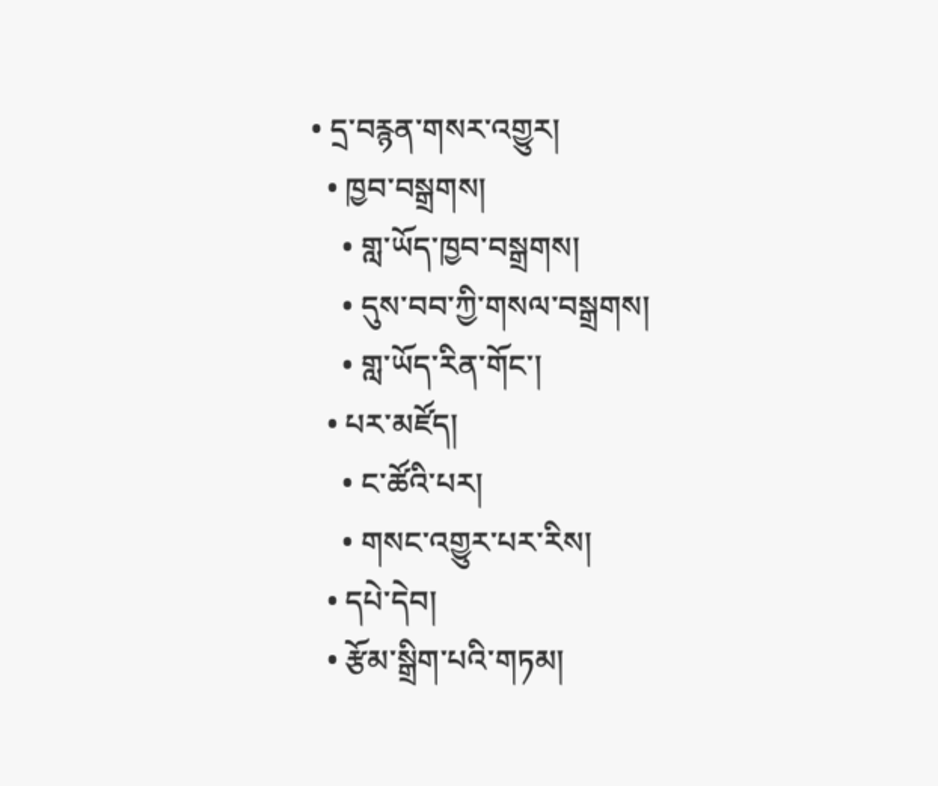• དྲ་བརྙན་གསར་འགྱུར།
  • ཁྱབ་བསྒྲགས།
    • གླ་ཡོད་ཁྱབ་བསྒྲགས།
    • དུས་བབ་ཀྱི་གསལ་བསྒྲགས།
    • གླ་ཡོད་རིན་གོང་།
  • པར་མཛོད།
    • ང་ཚོའི་པར།
    • གསང་འགྱུར་པར་རིས།
  • དཔེ་དེབ།
  • རྩོམ་སྒྲིག་པའི་གཏམ།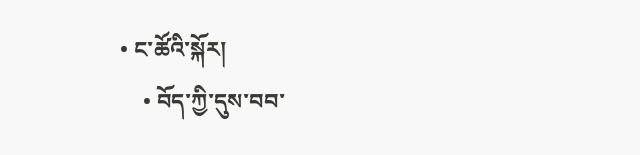• ང་ཚོའི་སྐོར།
    • བོད་ཀྱི་དུས་བབ་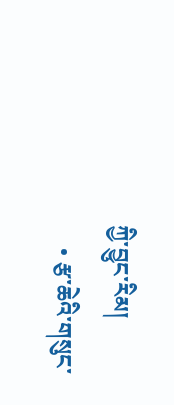ཀྱི་བྱུང་རིམ།
    • རྩ་ཆེའི་གསུང་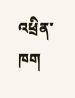འཕྲིན་ཁག